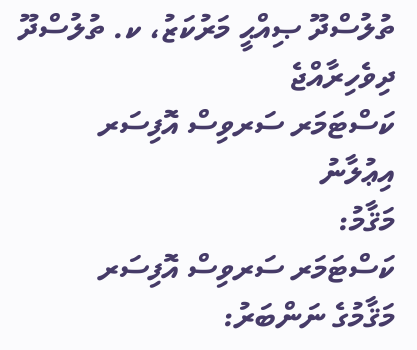ތުލުސްދޫ ޞިއްޙީ މަރުކަޒު، ކ. ތުލުސްދޫ
ދިވެހިރާއްޖެ
ކަސްޓަމަރ ސަރވިސް އޮފިސަރ
އިޢުލާނު
މަޤާމު:
ކަސްޓަމަރ ސަރވިސް އޮފިސަރ
މަޤާމުގެ ނަންބަރު: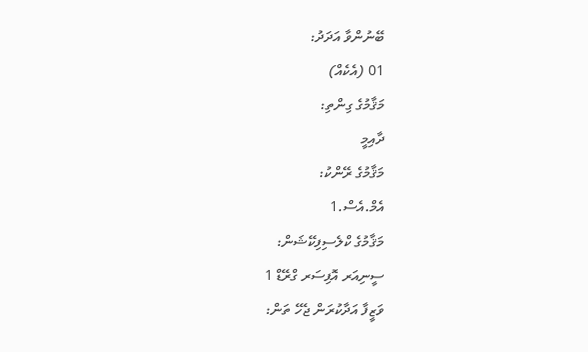ބޭނުންވާ އަދަދު:
01 (އެކެއް)
މަޤާމުގެ ގިންތި:
ދާއިމީ
މަޤާމުގެ ރޭންކު:
އެމް.އެސް.1
މަޤާމުގެ ކްލެސިފިކޭޝަން:
ސީނިއަރ އޮފިސަރ ގްރޭޑް 1
ވަޒީފާ އަދާކުރަން ޖެހޭ ތަން: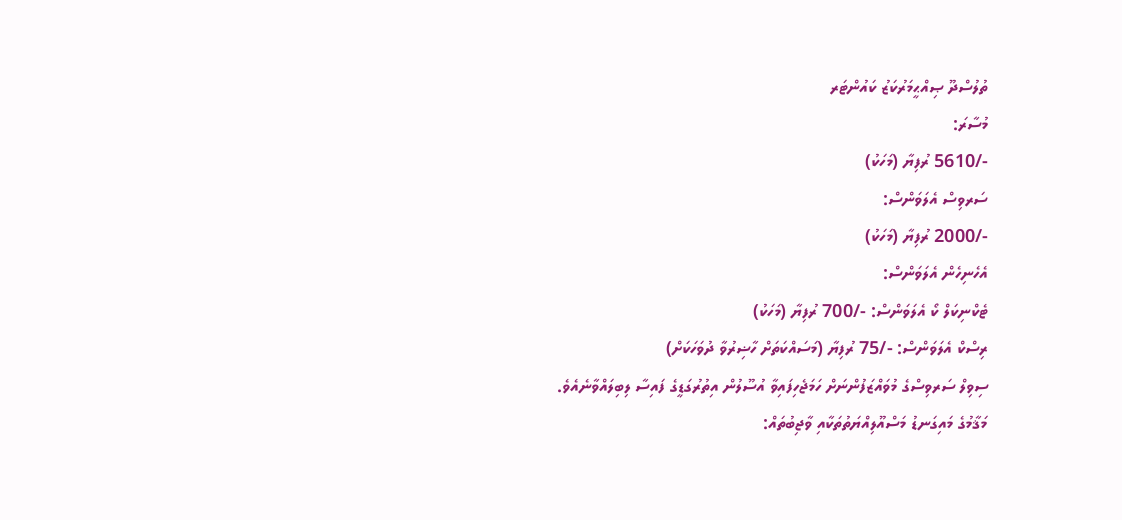ތުލުސްދޫ ޞިއްޙީމަރުކަޒު ކައުންޓަރ
މުސާރަ:
-/5610 ރުފިޔާ (މަހަކު)
ސަރވިސް އެލަވަންސް:
-/2000 ރުފިޔާ (މަހަކު)
އެހެނިހެން އެލަވަންސް:
ޓެކްނިކަލް ކޯ އެލަވަންސް: -/700 ރުފިޔާ (މަހަކު)
ރިސްކް އެލަވަންސް: -/75 ރުފިޔާ (މަސައްކަތަށް ހާޟިރުވާ ދުވަހަކަށް)
ސިވިލް ސަރވިސްގެ މުވައްޒަފުންނަށް ހަމަޖެހިފައިވާ އުސޫލުން އިތުރުގަޑީގެ ފައިސާ ލިބިލައްވާނެއެވެ.
މަޤާމުގެ މައިގަނޑު މަސްއޫލިއްޔަތުތަކާއި ވާޖިބުތައް: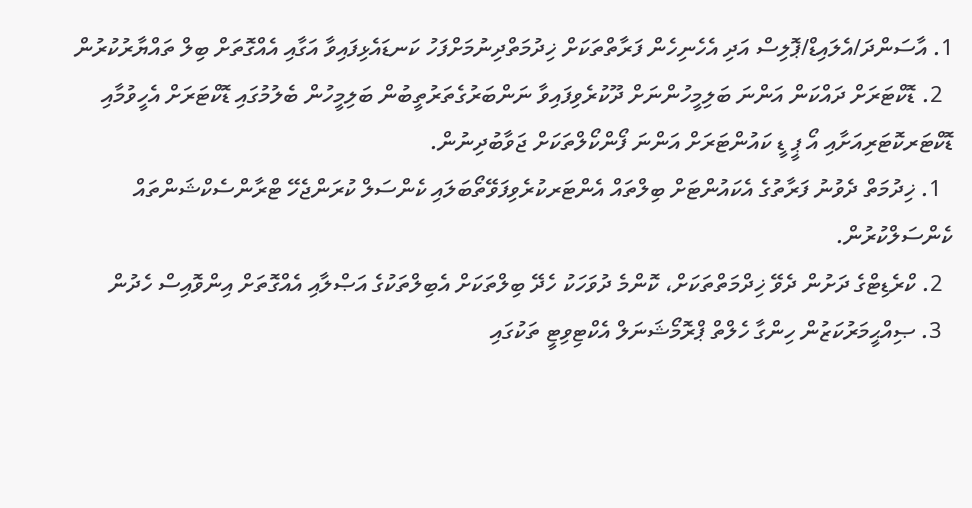1. އާސަންދަ/އެލައިޑް/ޕޮލިސް އަދި އެހެނިހެން ފަރާތްތަކަށް ޚިދުމަތްދިނުމަށްފަހު ކަނޑައެޅިފައިވާ އަގާއި އެއްގޮތަށް ބިލް ތައްޔާރުކުރުން
  2. ޑޮކްޓަރަށް ދައްކަން އަންނަ ބަލިމީހުންނަށް ދޫކުރެވިފައިވާ ނަންބަރުގެތަރުތީބުން ބަލިމީހުން ބެލުމުގައި ޑޮކްޓަރަށް އެހީވުމާއި ޑޮކްޓަރކޮޓަރިއަށާއި އޯ ޕީ ޑީ ކައުންޓަރަށް އަންނަ ފޯންކޯލްތަކަށް ޖަވާބުދިނުން.
  1. ޚިދުމަތް ދެވުނު ފަރާތުގެ އެކައުންޓަށް ބިލްތައް އެންޓަރކުރެވިފަވޭތޯބަލައި ކެންސަލް ކުރަންޖެހޭ ޓްރާންސެކްޝަންތައް ކެންސަލްކުރުން.
  2. ކްރެޑިޓްގެ ދަށުން ދެވޭ ޚިދްމަތްތަކަށް، ކޮންމެ ދުވަހަކު ހެދޭ ބިލްތަކަށް އެބިލްތަކުގެ އަޞްލާއި އެއްގޮތަށް އިންވޮއިސް ހެދުން
  3. ޞިއްޙީމަރުކަޒުން ހިންގާ ހެލްތް ޕްރޮމޯޝަނަލް އެކްޓިވިޓީ ތަކުގައި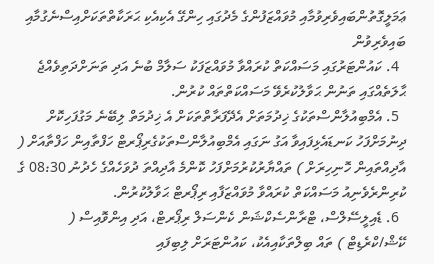ޢަމަލީގޮތުންބައިވެރިވުމާއި މުވައްޒަފުންގެ މެދުގައި ހިންގޭ އެކިއެކި ޙަރަކާތްތަކަށްއިސްނެގުމާއި ބައިވެރިވުން
  4. ކައުންޓަރުގައި މަސައްކަތް ކުރައްވާ މުވައްޒަފަކު ސަލާމް ބުނެ އަދި ތަނަށްދަތިވެއްޖެ ޙާލަތެއްގައި ތަނުން ޙަވާލުކުރެވޭ މަސައްކަތްތައް ކުރުން.
  5. އެމްބިއުލާންސްތަކުގެ ޚިދުމަތަށް އެދޭފަރާތްތަކަށް އެ ޚިދުމަތް ލިބޭނެ މަގުފަހިކޮށް ދިނުމަށްފަހު ކަނޑައެޅިފައިވާ އަގު ނަގައި އެމްބިއުލާންސްތަކުގެރިޕޯރޓް ހަފްތާއިން ހަފްތާއަށް ( އާދިއްތައިން ހޮނިހިރަށް ) ތައްޔާރުކުރުމަށްފަހު ކޮންމެ އާދިއްތަ ދުވަހެއްގެ ހެދުނު 08:30 ގެ ކުރިންރެވެނިއު މަސައްކަތް ކުރައްވާ މުވައްޒަފާއި ރިޕޯރޓް ޙަވާލުކުރުން.
  6. ޑެއިލީސޭލްސް، ޓްރާންސެކްޝަން ކެންސަލް ރިޕޯރޓް، އަދި އިންވޮއިސް ( ކޭޝް/ކްރެޑިޓް ) ތައް ބިލްތަކާއިއެކު، ކައުންޓަރަށް ލިބިފައި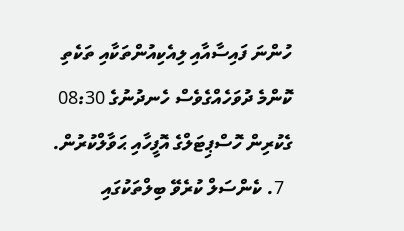ހުންނަ ފައިސާއާއި ލިއެކިއުންތަކާއި ތަކެތި ކޮންމެ ދުވަހެއްގެވެސް ހެނދުނުގެ 08:30 ގެކުރިން ހޮސްޕިޓަލްގެ އޮފީހާއި ޙަވާލްކުރުން.
  7. ކެންސަލް ކުރެވޭ ބިލްތަކުގައި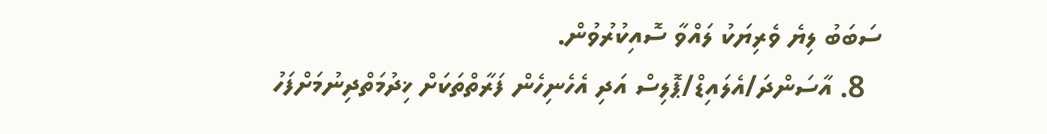ސަބަބު ލިޔެ ވެރިޔަކު ލައްވާ ސޮއިކުރުވުން.
  8. އާސަންދަ/އެލައިޑް/ޕޮލިސް އަދި އެހެނިހެން ފަރާތްތަކަށް ޚިދުމަތްދިނުމަށްފަހު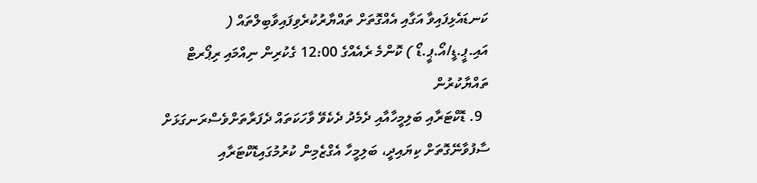ކަނޑައެޅިފައިވާ އަގާއި އެއްގޮތަށް ތައްޔާރުކުރެވިފައިވާބިލްތައް ( އައި.ޕީ.ޑީ/އޯ.ޕީ.ޑޯ ) ކޮންމެ ރެއެއްގެ 12:00 ގެކުރިން ނިއްމައި ރިޕޯރޓް ތައްޔާކުރުން
  9. ޑޮކްޓަރާއި ބަލިމީހާއާއި ދެމެދު ދެކެވޭ ވާހަކަތައް ދެފަރާތަށްވެސްރަނގަޅަށް ސާފުވާނޭގޮތަށް ކިޔައިދީ، ބަލިމީހާ އެގްޒެމިން ކުރުމުގައިޑޮކްޓަރާއި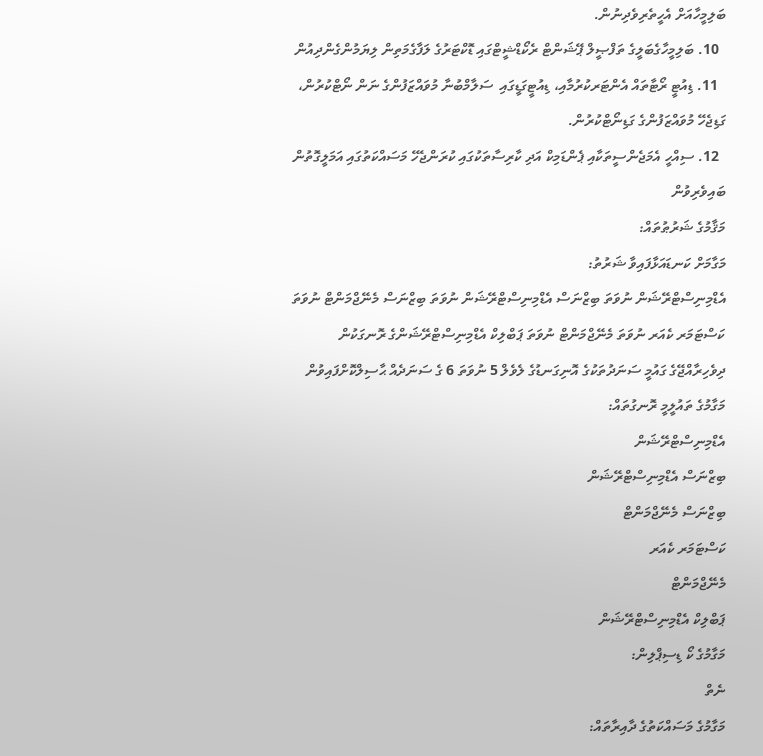ބަލިމީހާއަށް އެހީތެރިވެދިނުން.
  10. ބަލިމީހާގެބަލީގެ ތަފްޞީލް ޕޭޝަންޓް ރެކޯޑްޝީޓްގައި ޑޮކްޓަރުގެ ލަފާގެމަތިން ލިޔަމުންގެންދިއުން
  11. ޑިއުޓީ ރޯޓާތައް އެންޓަރކުރުމާއި، ޑިއުޓީގަޑީގައި  ސަލާމްބުނާ މުވައްޒަފުންގެ ނަން ނޯޓްކުރުން، ގަޑިޖެހޭ މުވައްޒަފުންގެ ގަޑިނޯޓްކުރުން.
  12. ސިއްހީ އެމަޖެންސީތަކާއި ޕެންޑަމިކް އަދި ކާރިސާތަކުގައި ކުރަންޖެހޭ މަސައްކަތުގައި އަމަލީގޮތުން ބައިވެރިވުން
މަޤާމުގެ ޝަރުޠުތައް:
މަގާމަށް ކަނޑައަޅާފައިވާ ޝަރުތު:
އެޑްމިނިސްޓްރޭޝަން ނުވަތަ ބިޒްނަސް އެޑްމިނިސްޓްރޭޝަން ނުވަތަ ބިޒްނަސް މެނޭޖްމަންޓް ނުވަތަ ކަސްޓަމަރ ކެއަރ ނުވަތަ މެނޭޖްމަންޓް ނުވަތަ ޕަބްލިކް އެޑްމިނިސްޓްރޭޝަންގެ ރޮނގަކުން ދިވެހިރާއްޖޭގެ ގައުމީ ސަނަދުތަކުގެ އޮނިގަނޑުގެ ލެވެލް 5 ނުވަތަ 6 ގެ ސަނަދެއް ޙާސިލްކޮށްފައިވުން
މަގާމުގެ ތައުލީމީ ރޮނގުތައް:
އެޑްމިނިސްޓްރޭޝަން
ބިޒްނަސް އެޑްމިނިސްޓްރޭޝަން
ބިޒްނަސް މެނޭޖްމަންޓް
ކަސްޓަމަރ ކެއަރ
މެނޭޖްމަންޓް
ޕަބްލިކް އެޑްމިނިސްޓްރޭޝަން
މަގާމުގެ ކޯ ޑިސިޕްލިން:
ނެތް
މަގާމުގެ މަސައްކަތުގެ ދާއިރާތައް: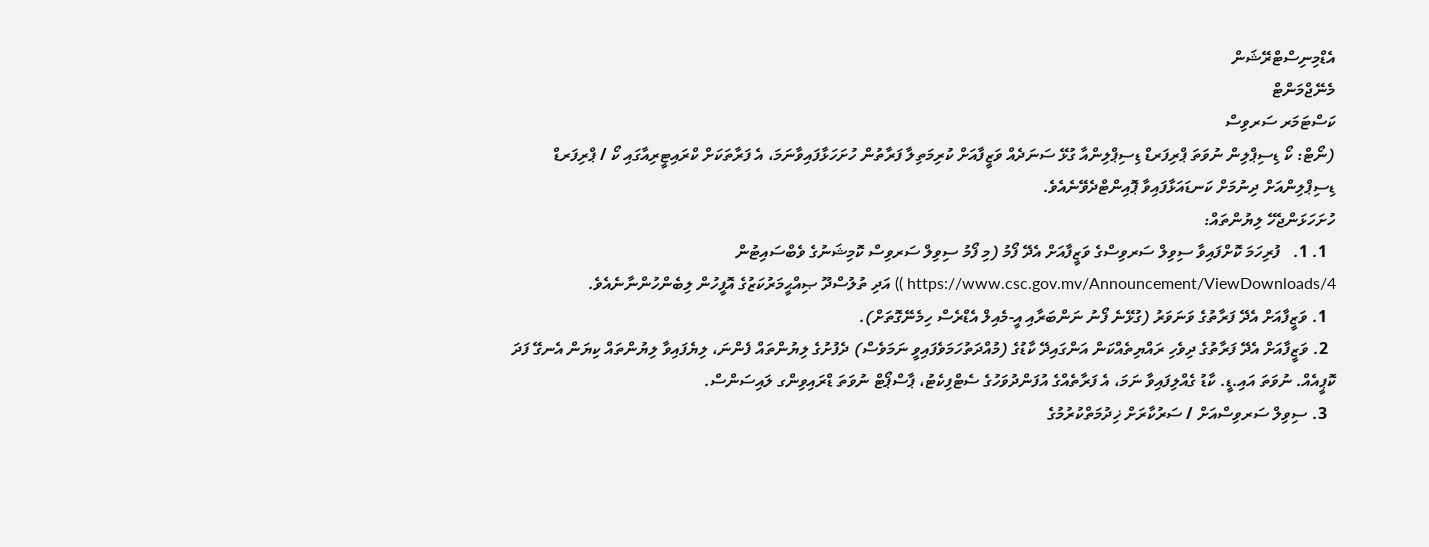އެޑްމިނިސްޓްރޭޝަން
މެނޭޖްމަންޓް
ކަސްޓަމަރ ސަރވިސް
(ނޯޓް: ކޯ ޑިސިޕްލިން ނުވަތަ ޕްރިފަރޑް ޑިސިޕްލިންއާ ގުޅޭ ސަނަދެއް ވަޒީފާއަށް ކުރިމަތިލާ ފަރާތުން ހުށަހަޅާފައިވާނަމަ، އެ ފަރާތަކަށް ކްރައިޓީރިއާގައި ކޯ / ޕްރިފަރޑް ޑިސިޕްލިންއަށް ދިނުމަށް ކަނޑައަޅާފައިވާ ޕޮއިންޓްދެވޭނެއެވެ.
ހުށަހަޅަންޖެހޭ ލިޔުންތައް:
  1. 1.   ފުރިހަމަ ކޮށްފައިވާ ސިވިލް ސަރވިސްގެ ވަޒީފާއަށް އެދޭ ފޯމު (މި ފޯމު ސިވިލް ސަރވިސް ކޮމިޝަނުގެ ވެބްސައިޓުން https://www.csc.gov.mv/Announcement/ViewDownloads/4 )) އަދި ތުލުސްދޫ ޞިއްޙީމަރުކަޒުގެ އޮފީހުން ލިބެންހުންނާނެއެވެ.
  1. ވަޒީފާއަށް އެދޭ ފަރާތުގެ ވަނަވަރު (ގުޅޭނެ ފޯނު ނަންބަރާއި އީ-މެއިލް އެޑްރެސް ހިމެނޭގޮތަށް).
  2. ވަޒީފާއަށް އެދޭ ފަރާތުގެ ދިވެހި ރައްޔިތެއްކަން އަންގައިދޭ ކާޑުގެ (މުއްދަތުހަމަވެފައިވީ ނަމަވެސް) ދެފުށުގެ ލިޔުންތައް ފެންނަ، ލިޔެފައިވާ ލިޔުންތައް ކިޔަން އެނގޭ ފަދަ ކޮޕީއެއް. ނުވަތަ އައި.ޑީ. ކާޑު ގެއްލިފައިވާ ނަމަ، އެ ފަރާތެއްގެ އުފަންދުވަހުގެ ސެޓްފިކެޓު، ޕާސްޕޯޓް ނުވަތަ ޑްރައިވިންގ ލައިސަންސް.
  3. ސިވިލް ސަރވިސްއަށް / ސަރުކާރަށް ޚިދުމަތްކުރުމުގެ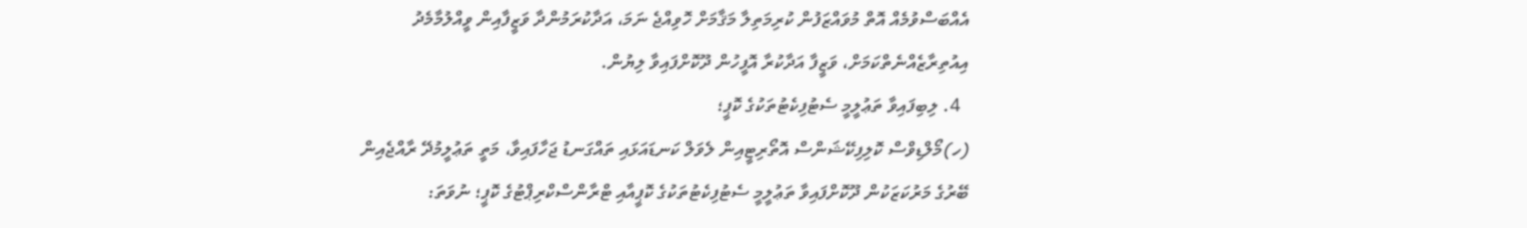އެއްބަސްވުމެއް އޮތް މުވައްޒަފުން ކުރިމަތިލާ މަޤާމަށް ހޮވިއްޖެ ނަމަ، އަދާކުރަމުންދާ ވަޒީފާއިން ވީއްލުމާމެދު އިއުތިރާޒެއްނެތްކަމަށް، ވަޒީފާ އަދާކުރާ އޮފީހުން ދޫކޮށްފައިވާ ލިޔުން.
  4. ލިބިފައިވާ ތަޢުލީމީ ސެޓުފިކެޓުތަކުގެ ކޮޕީ؛
(ހ)މޯލްޑިވްސް ކޮލިފިކޭޝަންސް އޮތޯރިޓީއިން ލެވަލް ކަނޑައަޅައި ތައްގަނޑު ޖަހާފައިވާ، މަތީ ތަޢުލީމުދޭ ރާއްޖެއިން ބޭރުގެ މަރުކަޒަކުން ދޫކޮށްފައިވާ ތަޢުލީމީ ސެޓުފިކެޓުތަކުގެ ކޮޕީއާއި ޓްރާންސްކްރިޕްޓުގެ ކޮޕީ؛ ނުވަތަ: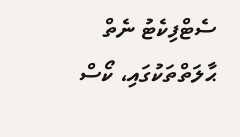ސެޓްފިކެޓު ނެތް ޙާލަތްތަކުގައި، ކޯސް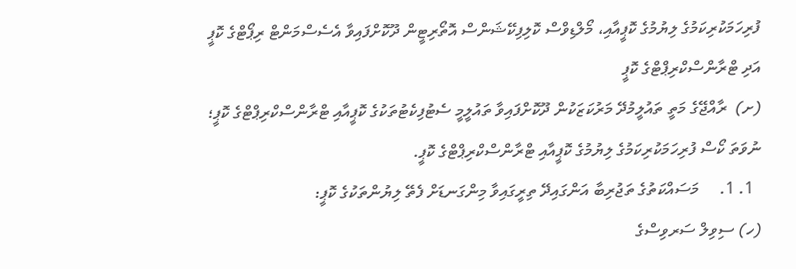ފުރިހަމަކުރިކަމުގެ ލިޔުމުގެ ކޮޕީއާއި، މޯލްޑިވްސް ކޮލިފިކޭޝަންސް އޮތޯރިޓީން ދޫކޮށްފައިވާ އެސެސްމަންޓް ރިޕޯޓްގެ ކޮޕީ އަދި ޓްރާންސްކްރިޕްޓްގެ ކޮޕީ
(ށ)  ރާއްޖޭގެ މަތީ ތައުލީމުދޭ މަރުކަޒަކުން ދޫކޮށްފައިވާ ތައުލީމީ ސެޓުފިކެޓުތަކުގެ ކޮޕީއާއި ޓްރާންސްކްރިޕްޓްގެ ކޮޕީ؛ ނުވަތަ ކޯސް ފުރިހަމަކުރިކަމުގެ ލިޔުމުގެ ކޮޕީއާއި ޓްރާންސްކްރިޕްޓްގެ ކޮޕީ.
  1. 1.     މަސައްކަތުގެ ތަޖުރިބާ އަންގައިދޭ ތިރީގައިވާ މިންގަނޑަށް ފެތޭ ލިޔުންތަކުގެ ކޮޕީ:
(ހ) ސިވިލް ސަރވިސްގެ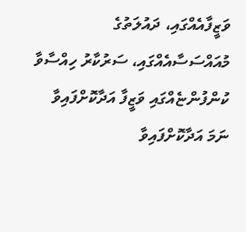ވަޒީފާއެއްގައި، ދައުލަތުގެ މުއައްސަސާއެއްގައި، ސަރުކާރު ހިއްސާވާ ކުންފުންޏެއްގައި ވަޒީފާ އަދާކޮށްފައިވާ ނަމަ އަދާކޮށްފައިވާ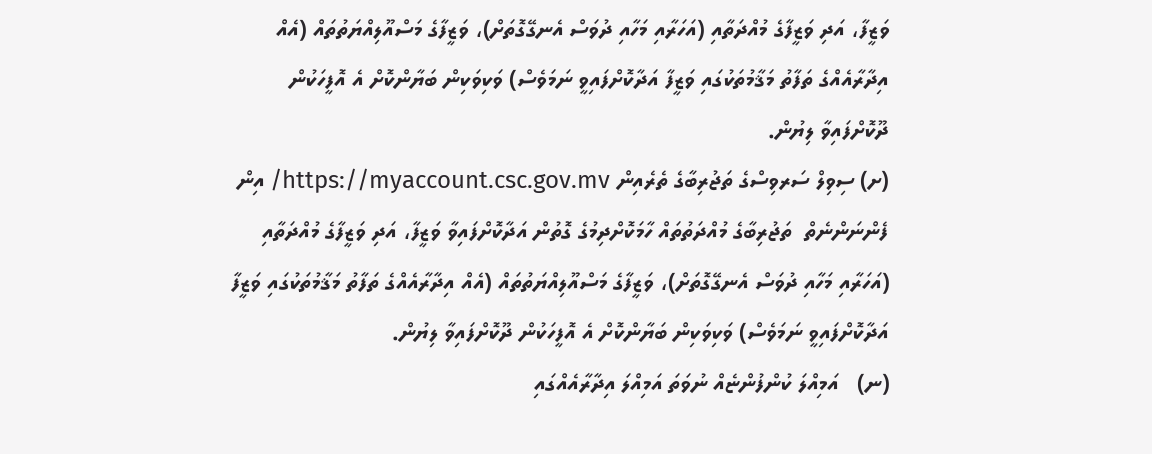ވަޒީފާ، އަދި ވަޒީފާގެ މުއްދަތާއި (އަހަރާއި މަހާއި ދުވަސް އެނގޭގޮތަށް)، ވަޒީފާގެ މަސްއޫލިއްޔަތުތައް (އެއް އިދާރާއެއްގެ ތަފާތު މަޤާމުތަކުގައި ވަޒީފާ އަދާކޮށްފައިވީ ނަމަވެސް) ވަކިވަކިން ބަޔާންކޮށް އެ އޮފީހަކުން ދޫކޮށްފައިވާ ލިޔުން.
(ށ) ސިވިލް ސަރވިސްގެ ތަޖުރިބާގެ ތެރެއިން https://myaccount.csc.gov.mv/ އިން ފެންނަންނެތް  ތަޖުރިބާގެ މުއްދަތުތައް ހާމަކޮށްދިމުގެ ގޮތުން އަދާކޮށްފައިވާ ވަޒީފާ، އަދި ވަޒީފާގެ މުއްދަތާއި (އަހަރާއި މަހާއި ދުވަސް އެނގޭގޮތަށް)، ވަޒީފާގެ މަސްއޫލިއްޔަތުތައް (އެއް އިދާރާއެއްގެ ތަފާތު މަޤާމުތަކުގައި ވަޒީފާ އަދާކޮށްފައިވީ ނަމަވެސް) ވަކިވަކިން ބަޔާންކޮށް އެ އޮފީހަކުން ދޫކޮށްފައިވާ ލިޔުން.
(ނ)   އަމިއްލަ ކުންފުންޏެއް ނުވަތަ އަމިއްލަ އިދާރާއެއްގައި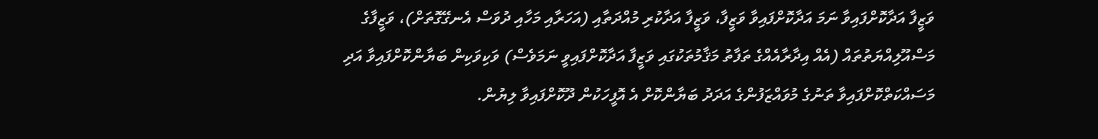ވަޒީފާ އަދާކޮށްފައިވާ ނަމަ އަދާކޮށްފައިވާ ވަޒީފާ، ވަޒީފާ އަދާކުރި މުއްދަތާއި (އަހަރާއި މަހާއި ދުވަސް އެނގޭގޮތަށް)، ވަޒީފާގެ މަސްއޫލިއްޔަތުތައް (އެއް އިދާރާއެއްގެ ތަފާތު މަޤާމުތަކުގައި ވަޒީފާ އަދާކޮށްފައިވީ ނަމަވެސް) ވަކިވަކިން ބަޔާންކޮށްފައިވާ އަދި މަސައްކަތްކޮށްފައިވާ ތަނުގެ މުވައްޒަފުންގެ އަދަދު ބަޔާންކޮށް އެ އޮފީހަކުން ދޫކޮށްފައިވާ ލިޔުން.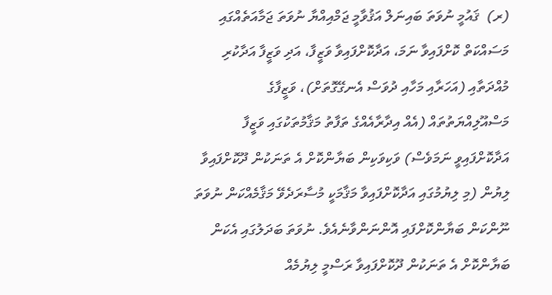(ރ)  ޤައުމީ ނުވަތަ ބައިނަލް އަޤުވާމީ ޖަމްއިއްޔާ ނުވަތަ ޖަމާއަތެއްގައި މަސައްކަތް ކޮށްފައިވާ ނަމަ، އަދާކޮށްފައިވާ ވަޒީފާ، އަދި ވަޒީފާ އަދާކުރި މުއްދަތާއި (އަހަރާއި މަހާއި ދުވަސް އެނގޭގޮތަށް)، ވަޒީފާގެ މަސްއޫލިއްޔަތުތައް (އެއް އިދާރާއެއްގެ ތަފާތު މަޤާމުތަކުގައި ވަޒީފާ އަދާކޮށްފައިވީ ނަމަވެސް) ވަކިވަކިން ބަޔާންކޮށް އެ ތަނަކުން ދޫކޮށްފައިވާ ލިޔުން (މި ލިޔުމުގައި އަދާކޮށްފައިވާ މަޤާމަކީ މުސާރަދެވޭ މަޤާމެއްކަން ނުވަތަ ނޫންކަން ބަޔާންކޮށްފައި އޮންނަންވާނެއެވެ. ނުވަތަ ބަދަލުގައި އެކަން ބަޔާންކޮށް އެ ތަނަކުން ދޫކޮށްފައިވާ ރަސްމީ ލިޔުމެއް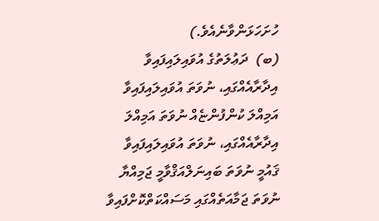ހުށަހަޅަންވާނެއެވެ.)
(ބ)  ދަޢުލަތުގެ އުވައިލައިފައިވާ އިދާރާއެއްގައި، ނުވަތަ އުވައިލައިފައިވާ އަމިއްލަ ކުންފުންޏެއް ނުވަތަ އަމިއްލަ އިދާރާއެއްގައި، ނުވަތަ އުވައިލައިފައިވާ ޤައުމީ ނުވަތަ ބައިނަލްއަޤްވާމީ ޖަމިއްޔާ ނުވަތަ ޖަމާއަތެއްގައި މަސައްކަތްކޮށްފައިވާ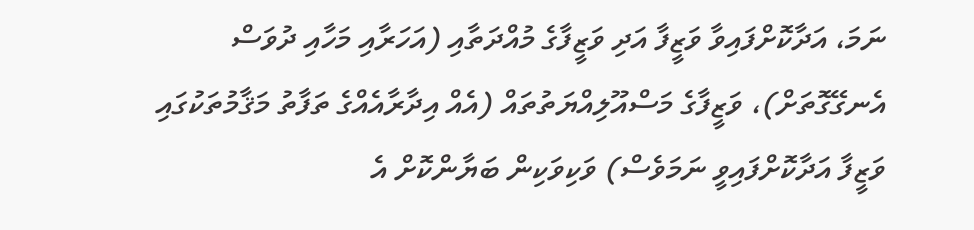ނަމަ، އަދާކޮށްފައިވާ ވަޒީފާ އަދި ވަޒީފާގެ މުއްދަތާއި (އަހަރާއި މަހާއި ދުވަސް އެނގޭގޮތަށް)، ވަޒީފާގެ މަސްއޫލިއްޔަތުތައް (އެއް އިދާރާއެއްގެ ތަފާތު މަޤާމުތަކުގައި ވަޒީފާ އަދާކޮށްފައިވީ ނަމަވެސް) ވަކިވަކިން ބަޔާންކޮށް އެ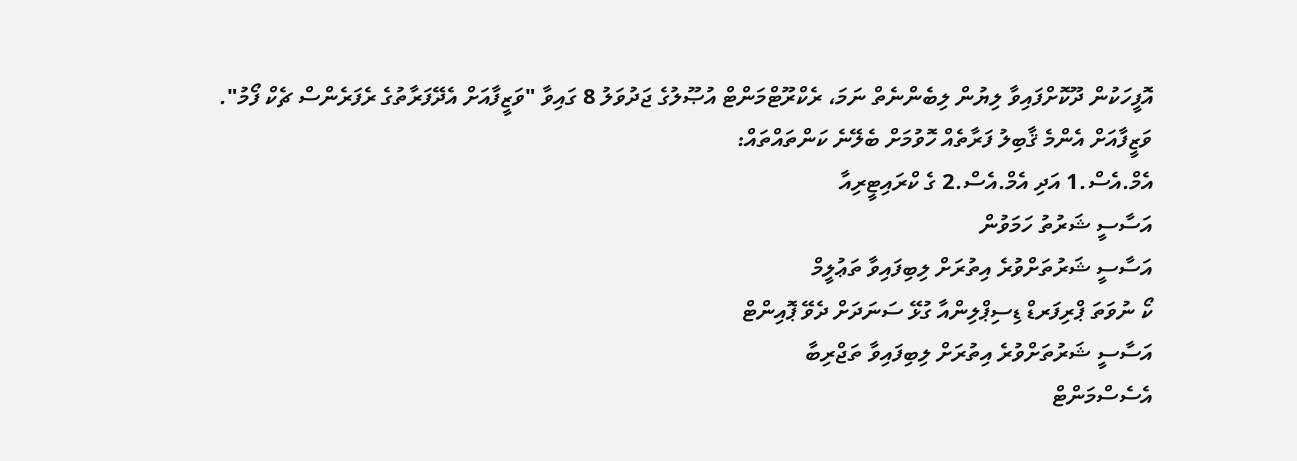އޮފީހަކުން ދޫކޮށްފައިވާ ލިޔުން ލިބެންނެތް ނަމަ، ރެކްރޫޓްމަންޓް އުޞޫލުގެ ޖަދުވަލު 8 ގައިވާ "ވަޒީފާއަށް އެދޭފަރާތުގެ ރެފަރެންސް ޗެކް ފޯމު".
ވަޒީފާއަށް އެންމެ ޤާބިލު ފަރާތެއް ހޮވުމަށް ބެލޭނެ ކަންތައްތައް:
އެމް.އެސް.1 އަދި އެމް.އެސް.2 ގެ ކްރައިޓީރިއާ
އަސާސީ ޝަރުތު ހަމަވުން
އަސާސީ ޝަރުތަށްވުރެ އިތުރަށް ލިބިފައިވާ ތަޢުލީމް
ކޯ ނުވަތަ ޕްރިފަރޑް ޑިސިޕްލިންއާ ގުޅޭ ސަނަދަށް ދެވޭ ޕޮއިންޓް
އަސާސީ ޝަރުތަށްވުރެ އިތުރަށް ލިބިފައިވާ ތަޖްރިބާ
އެސެސްމަންޓް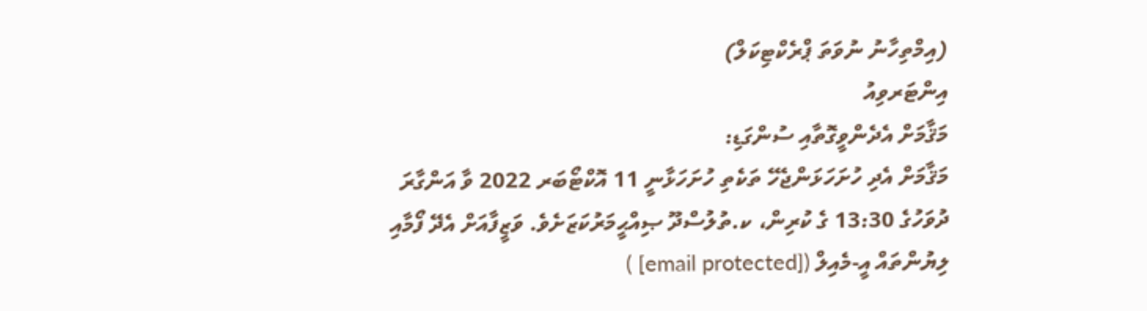(އިމްތިހާނު ނުވަތަ ޕްރެކްޓިކަލް)
އިންޓަރވިއު
މަޤާމަށް އެދެންވީގޮތާއި ސުންގަޑި:
މަޤާމަށް އެދި ހުށަހަޅަންޖެހޭ ތަކެތި ހުށަހަޅާނީ 11 އޮކްޓޯބަރ 2022 ވާ އަންގާރަ ދުވަހުގެ 13:30 ގެ ކުރިން، ކ.ތުލުސްދޫ ޞިއްޙީމަރުކަޒަށެވެ. ވަޒީފާއަށް އެދޭ ފޯމާއި ލިޔުންތައް އީ-މެއިލް ([email protected] )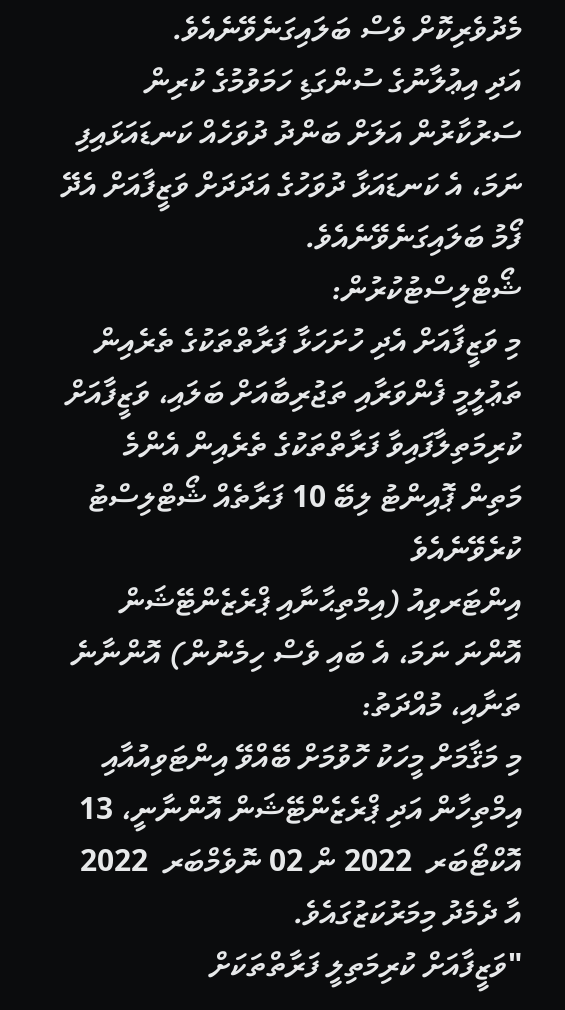މެދުވެރިކޮށް ވެސް ބަލައިގަނެވޭނެއެވެ.
އަދި އިޢުލާނުގެ ސުންގަޑި ހަމަވުމުގެ ކުރިން ސަރުކާރުން އަލަށް ބަންދު ދުވަހެއް ކަނޑައަޅައިފި ނަމަ، އެ ކަނޑައަޅާ ދުވަހުގެ އަދަދަށް ވަޒީފާއަށް އެދޭ ފޯމު ބަލައިގަނެވޭނެއެވެ.
ޝޯޓްލިސްޓުކުރުން:
މި ވަޒީފާއަށް އެދި ހުށަހަޅާ ފަރާތްތަކުގެ ތެރެއިން ތަޢުލީމީ ފެންވަރާއި ތަޖުރިބާއަށް ބަލައި، ވަޒީފާއަށް ކުރިމަތިލާފައިވާ ފަރާތްތަކުގެ ތެރެއިން އެންމެ މަތިން ޕޮއިންޓު ލިބޭ 10 ފަރާތެއް ޝޯޓްލިސްޓު ކުރެވޭނެއެވެ
އިންޓަރވިއު (އިމްތިޙާނާއި ޕްރެޒެންޓޭޝަން އޮންނަ ނަމަ، އެ ބައި ވެސް ހިމެނުން) އޮންނާނެ ތަނާއި، މުއްދަތު:
މި މަޤާމަށް މީހަކު ހޮވުމަށް ބޭއްވޭ އިންޓަވިއުއާއި އިމްތިހާން އަދި ޕްރެޒެންޓޭޝަން އޮންނާނީ، 13 އޮކްޓޯބަރ  2022 ން 02 ނޮވެމްބަރ  2022 އާ ދެމެދު މިމަރުކަޒުގައެވެ.
"ވަޒީފާއަށް ކުރިމަތިލީ ފަރާތްތަކަށް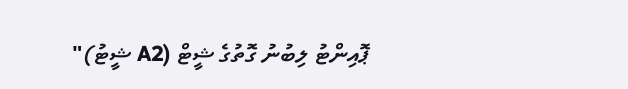ޕޮއިންޓު ލިބުނު ގޮތުގެ ޝީޓް (A2 ޝީޓު)"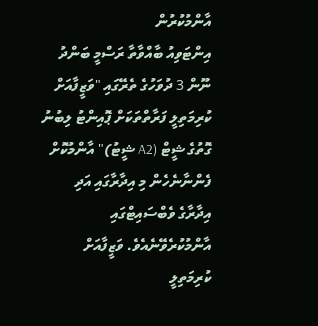އާންމުކުރުން
އިންޓަވިއު ބާއްވާތާ ރަސްމީ ބަންދު ނޫން 3 ދުވަހުގެ ތެރޭގައި "ވަޒީފާއަށް ކުރިމަތިލީ ފަރާތްތަކަށް ޕޮއިންޓު ލިބުނު ގޮތުގެ ޝީޓް (A2 ޝީޓު)" އާންމުކޮށް ފެންނާނެހެން މި އިދާރާގައި އަދި އިދާރާގެ ވެބްސައިޓްގައި އާންމުކުރެވޭނެއެވެ. ވަޒީފާއަށް ކުރިމަތިލީ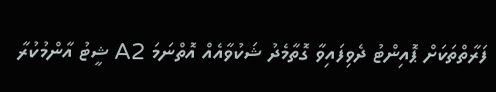ފަރާތްތަކަށް ޕޮއިންޓު ދެވިފައިވާ ގޮތާމެދު ޝަކުވާއެއް އޮތްނަމަ A2 ޝީޓު އާންމުކުރާ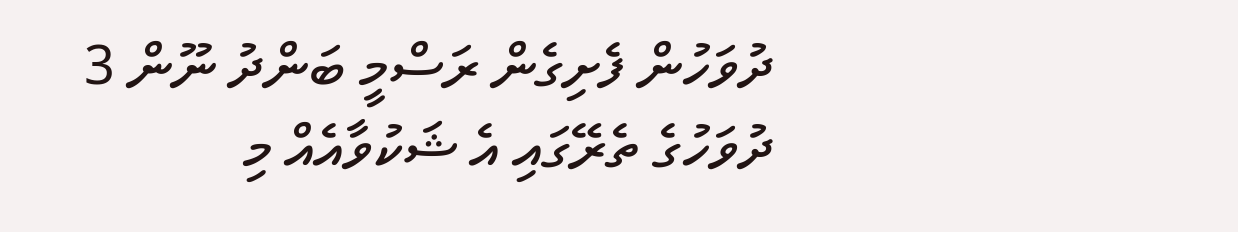ދުވަހުން ފެށިގެން ރަސްމީ ބަންދު ނޫން 3 ދުވަހުގެ ތެރޭގައި އެ ޝަކުވާއެއް މި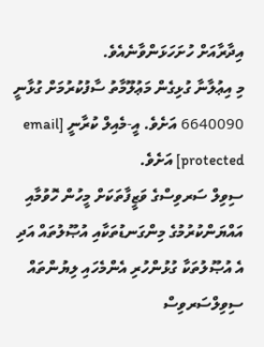އިދާރާއަށް ހުށަހަޅަންވާނެއެވެ.
މި އިޢުލާނާ ގުޅިގެން މަޢުލޫމާތު ސާފުކުރުމަށް ގުޅާނީ 6640090 އަށެވެ. އީ-މެއިލް ކުރާނީ [email protected] އަށެވެ.
ސިވިލް ސަރވިސްގެ ވަޒީފާތަކަށް މީހުން ހޮވުމާއި އައްޔަންކުރުމުގެ މިންގަނޑުތަކާއި އުޞޫލުތައް އަދި އެ އުޞޫލުތަކާ ގުޅުންހުރި އެންމެހައި ލިޔުންތައް ސިވިލްސަރވިސް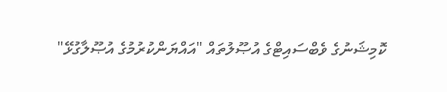ކޮމިޝަނުގެ ވެބްސައިޓްގެ އުޞޫލުތައް "އައްޔަންކުރުމުގެ އުޞޫލާގުޅޭ"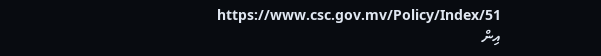https://www.csc.gov.mv/Policy/Index/51  އިން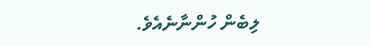ލިބެން ހުންނާނެއެވެ.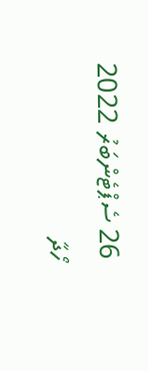26 ސެޕްޓެންބަރު 2022
ހޯދާ